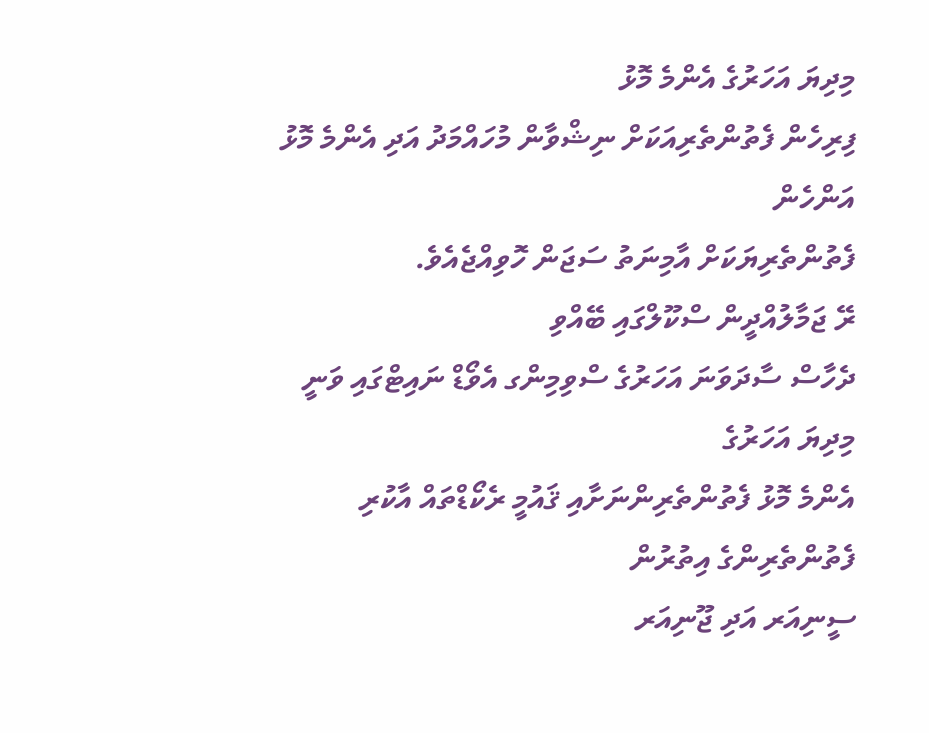މިދިޔަ އަހަރުގެ އެންމެ މޮޅު
ފިރިހެން ފެތުންތެރިއަކަށް ނިޝްވާން މުހައްމަދު އަދި އެންމެ މޮޅު އަންހެން
ފެތުންތެރިޔަކަށް އާމިނަތު ސަޖަން ހޮވިއްޖެއެވެ.
ރޭ ޖަމާލުއްދީން ސްކޫލްގައި ބޭއްވި
ދެހާސް ސާދަވަނަ އަހަރުގެ ސްވިމިންގ އެވޯޑް ނައިޓްގައި ވަނީ މިދިޔަ އަހަރުގެ
އެންމެ މޮޅު ފެތުންތެރިންނަށާއި ޤައުމީ ރެކޯޑްތައް އާކުރި ފެތުންތެރިންގެ އިތުރުން
ސީނިއަރ އަދި ޖޫނިއަރ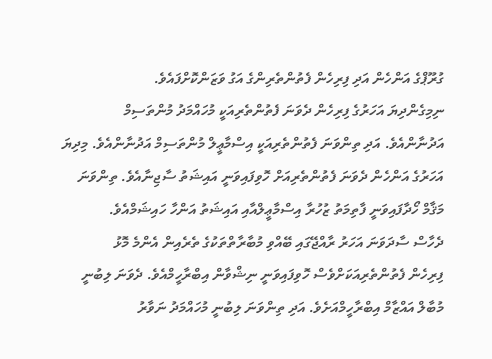ގުރޫޕްގެ އަންހެން އަދި ފިރިހެން ފެތުންތެރިންގެ އަގު ވަޒަންކޮށްފައެވެ.
ނިމިގެންދިޔަ އަހަރުގެ ފިރިހެން ދެވަނަ ފެތުންތެރިއަކީ މުހައްމަދު މުންތަސިމް
އަދުނާންއެވެ. އަދި ތިންވަނަ ފެތުންތެރިއަކީ އިސްމާޢީލް މުންތަސިމް އަދުނާންއެވެ. މިދިޔަ
އަހަރުގެ އަންހެން ދެވަނަ ފެތުންތެރިއަށް ހޮވިފައިވަނީ އައިޝަތު ސާޖިނާއެވެ. ތިންވަނަ
މަޤާމް ހޯދާފައިވަނީ ފާތިމަތު ޒުހުރާ އިސްމާޢީލްއާއި އައިޝަތު އަންހާ ހައިޝަމްއެވެ.
ދެހާސް ސާދަވަނަ އަހަރު ރާއްޖޭގައި ބޭއްވި މުބާރާތްތަކުގެ ތެރެއިން އެންމެ މޮޅު
ފިރިހެން ފެތުންތެރިއަކަށްވެސް ހޮވިފައިވަނީ ނިޝްވާން އިބްރާހީމްއެވެ. ދެވަނަ ލިބުނީ
މުބާލް އައްޒާމް އިބްރާހީމްއަށެވެ. އަދި ތިންވަނަ ލިބުނީ މުހައްމަދު ނަވާރު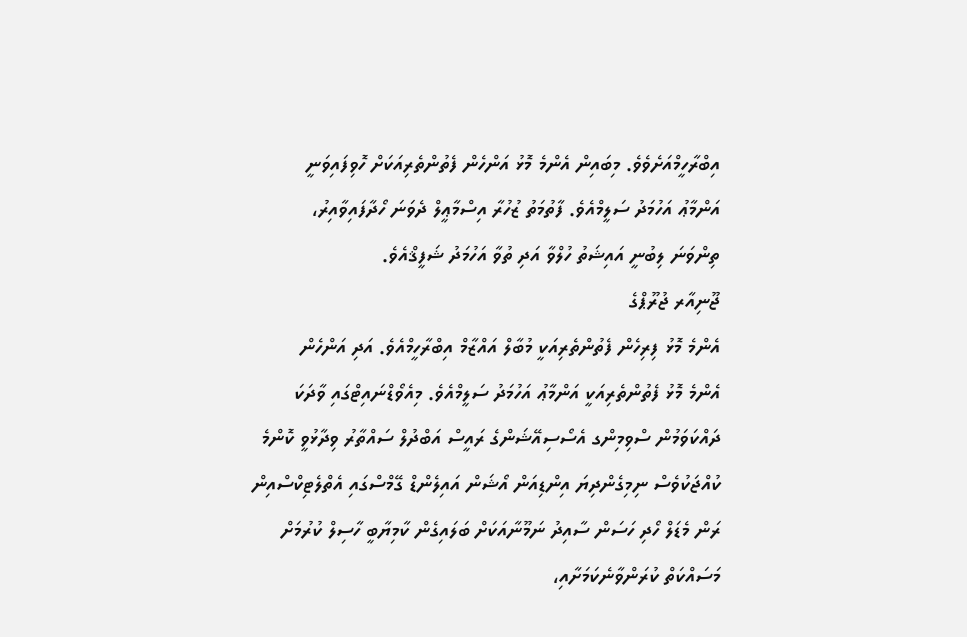އިބްރާހީމްއަށެވެވެ. މިބައިން އެންމެ މޮޅު އަންހެން ފެތުންތެރިއަކަށް ހޮވިފައިވަނީ
އަންމާޢު އަހުމަދު ސަލީމްއެވެ. ފާތުމަތު ޒުހުރާ އިސްމާޢީލް ދެވަނަ ހޯދާފައިވާއިރު،
ތިންވަނަ ލިބުނީ އައިޝަތު ހުލްވާ އަދި ތުވާ އަހުމަދު ޝަފީޤްއެވެ.
ޖޫނިއާރ ޖުރޫޕްގެ
އެންމެ މޮޅު ފިރިހެން ފެތުންތެރިއަކީ މުބާލް އައްޒާމް އިބްރާހީމްއެވެ. އަދި އަންހެން
އެންމެ މޮޅު ފެތުންތެރިއަކީ އަންމާޢު އަހުމަދު ސަލީމްއެވެ. މިއެވޯޑްނައިޓްގައި ވާދަކަ
ދައްކަވަމުން ސްވިމިންގ އެސޯސިއޭޝަންގެ ރައީސް އަބްދުލް ސައްތާރު ވިދާޅުވީ ކޮންމެ
ކުއްޖަކުވެސް ނިމިގެންދިޔަ އިންޑިއަން އޯޝަން އައިލެންޑް ގޭމްސްގައި އެތްލެޓިކްސްއިން
ރަން މެޑަލް ހޯދި ހަސަން ސާއިދު ނަމޫނާއަކަށް ބަލައިގެން ކާމިޔާބީ ހާސިލް ކުރުމަށް
މަސައްކަތް ކުރަންވާނެކަމަށާއި،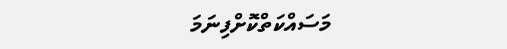މަސައްކަތްކޮށްފިނަމަ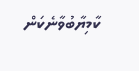ކާމިޔާބުވާނެކަން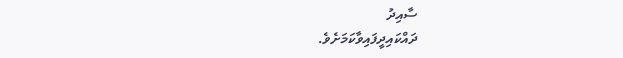ސާއިދު
ދައްކައިދީފައިވާކަމަށެވެ.